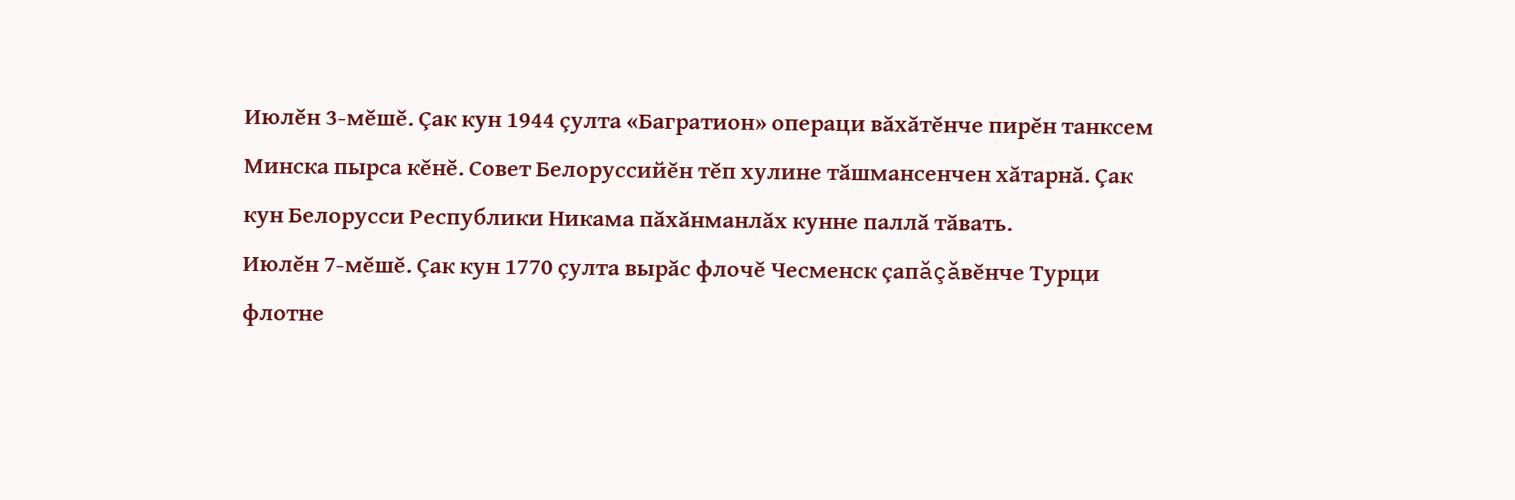Июлĕн 3-мĕшĕ. Çак кун 1944 çулта «Багратион» операци вăхăтĕнче пирĕн танксем Минска пырса кĕнĕ. Совет Белоруссийĕн тĕп хулине тăшмансенчен хăтарнă. Çак кун Белорусси Республики Никама пăхăнманлăх кунне паллă тăвать.
Июлĕн 7-мĕшĕ. Çак кун 1770 çулта вырăс флочĕ Чесменск çапăçăвĕнче Турци флотне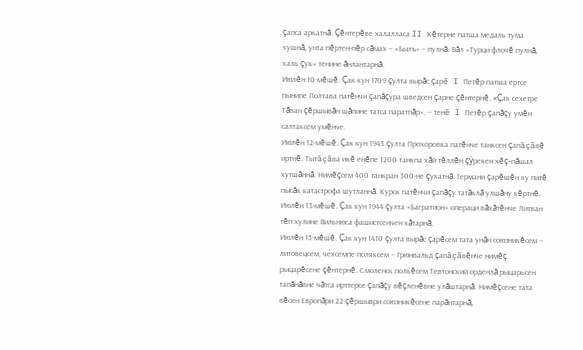çапса аркатнă. Çĕнтерĕве халалласа II Кĕтерне патша медаль тума хушнă, унта пĕртен-пĕр сăмах – «Былъ» – пулнă. Вăл «Турци флочĕ пулнă, халь çук» тенине ăнлантарнă.
Июлĕн 10-мĕшĕ. Çак кун 1709 çулта вырăс çарĕ I Петĕр патша ертсе пынипе Полтава патĕнчи çапăçура шведсен çарне çĕнтернĕ. «Çак сехетре Тăван çĕршывăн шăпине татса паратпăр», – тенĕ I Петĕр çапăçу умĕн салтаксем умĕнче.
Июлĕн 12-мĕшĕ. Çак кун 1943 çулта Прохоровка патĕнче танксен çапăçăвĕ иртнĕ. Тытăçăва икĕ енĕпе 1200 танкпа хăй тĕллĕн çÿрекен хĕç-пăшал хутшăннă. Нимĕçсем 400 танкран 300-не çухатнă. Германи çарĕшĕн ку питĕ пысăк катастрофа шутланнă. Курск патĕнчи çапăçу татăклă улшăну кĕртнĕ.
Июлĕн 13-мĕшĕ. Çак кун 1944 çулта «Багратион» операци вăхăтĕнче Литван тĕп хулине Вильнюса фашистсенчен хăтарнă.
Июлĕн 15-мĕшĕ. Çак кун 1410 çулта вырăс çарĕсем тата унăн союзникĕсем – литовецсем, чехсемпе поляксем – Грюнвальд çапăçăвĕнче нимĕç рыцарĕсене çĕнтернĕ. Смоленск полкĕсем Тевтонский орденлă рыцарьсен тапăнăвне чăтса ирттерсе çапăçу вĕçленĕвне улăштарнă. Нимĕçсене тата вĕсен Европăри 22 çĕршыври союзникĕсене парăнтарнă,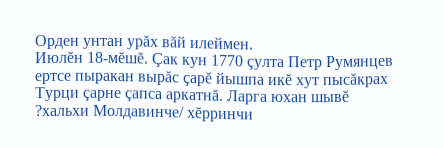Орден унтан урăх вăй илеймен.
Июлĕн 18-мĕшĕ. Çак кун 1770 çулта Петр Румянцев ертсе пыракан вырăс çарĕ йышпа икĕ хут пысăкрах Турци çарне çапса аркатнă. Ларга юхан шывĕ ?хальхи Молдавинче/ хĕрринчи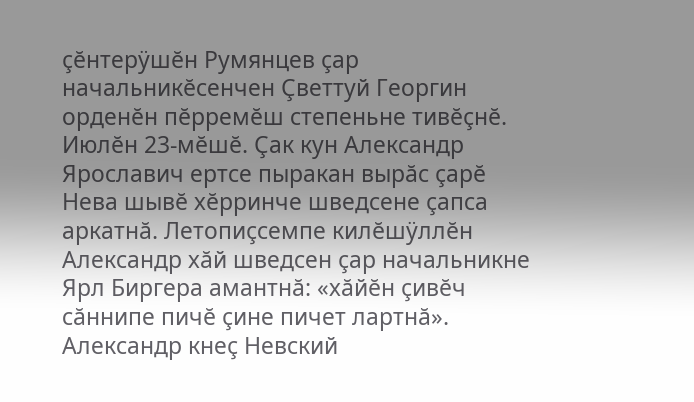çĕнтерÿшĕн Румянцев çар начальникĕсенчен Çветтуй Георгин орденĕн пĕрремĕш степеньне тивĕçнĕ.
Июлĕн 23-мĕшĕ. Çак кун Александр Ярославич ертсе пыракан вырăс çарĕ Нева шывĕ хĕрринче шведсене çапса аркатнă. Летопиçсемпе килĕшÿллĕн Александр хăй шведсен çар начальникне Ярл Биргера амантнă: «хăйĕн çивĕч сăннипе пичĕ çине пичет лартнă». Александр кнеç Невский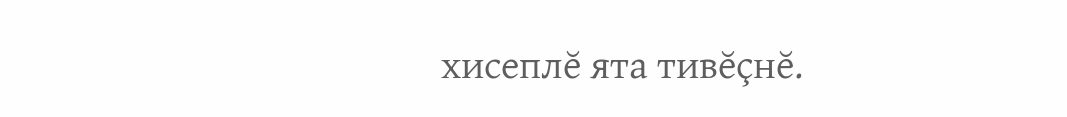хисеплĕ ята тивĕçнĕ.